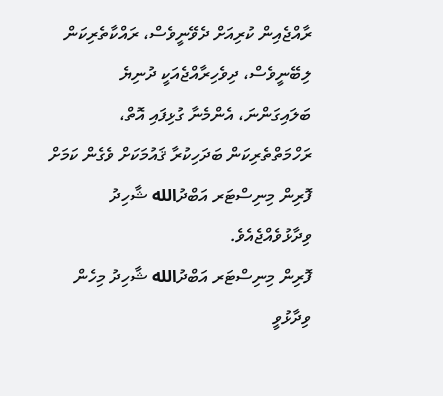ރާއްޖެއިން ކުރިއަށް ދެވޭނީވެސް، ރައްކާތެރިކަން ލިބޭނީވެސް، ދިވެހިރާއްޖެއަކީ ދުނިޔެ ބަލައިގަންނަ، އެންމެނާ ގުޅިފައި އޮތް، ރަހްމަތްތެރިކަން ބަދަހިކުރާ ޤައުމަކަށް ވެގެން ކަމަށް ފޮރިން މިނިސްޓަރ އަބްދުالله ޝާހިދު ވިދާޅުވެއްޖެއެވެ.
ފޮރިން މިނިސްޓަރ އަބްދުالله ޝާހިދު މިހެން ވިދާޅުވީ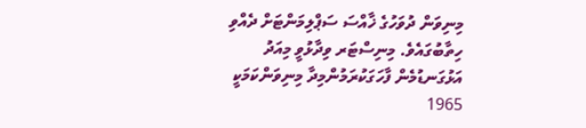މިނިވަން ދުވަހުގެ ޚާއްސަ ސަޕްލިމަންޓަށް ދެއްވި ހިތާބުގައެވެ. މިނިސްޓަރ ވިދާޅުވީ މިއަދު އަޅުގަނޑުމެން ފާހަގަކުރަމުންމިދާ މިނިވަންކަމަކީ 1965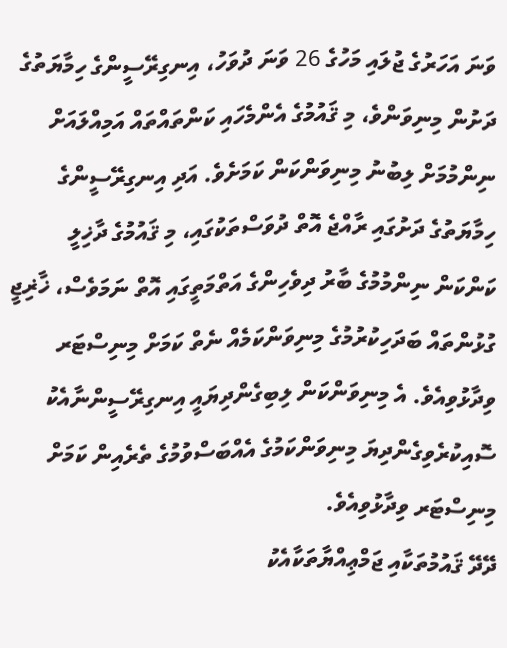ވަނަ އަހަރުގެ ޖުލައި މަހުގެ 26 ވަނަ ދުވަހު، އިނގިރޭސީންގެ ހިމާޔަތުގެ ދަށުން މިނިވަންވެ، މި ޤައުމުގެ އެންމެހައި ކަންތައްތައް އަމިއްލައަށް ނިންމުމަށް ލިބުނު މިނިވަންކަން ކަމަށެވެ. އަދި އިނގިރޭސީންގެ ހިމާޔަތުގެ ދަށުގައި ރާއްޖެ އޮތް ދުވަސްތަކުގައި، މި ޤައުމުގެ ދާޚިލީ ކަންކަން ނިންމުމުގެ ބާރު ދިވެހިންގެ އަތްމަތީގައި އޮތް ނަމަވެސް، ޚާޜިޖީ ގުޅުންތައް ބަދަހިކުރުމުގެ މިނިވަންކަމެއް ނެތް ކަމަށް މިނިސްޓަރ ވިދާޅުވިއެވެ. އެ މިނިވަންކަން ލިބިގެންދިޔައީ އިނގިރޭސީންނާއެކު ސޮއިކުރެވިގެންދިޔަ މިނިވަންކަމުގެ އެއްބަސްވުމުގެ ތެރެއިން ކަމަށް މިނިސްޓަރ ވިދާޅުވިއެވެ.
ދޭދޭ ޤައުމުތަކާއި ޖަމްޢިއްޔާތަކާއެކު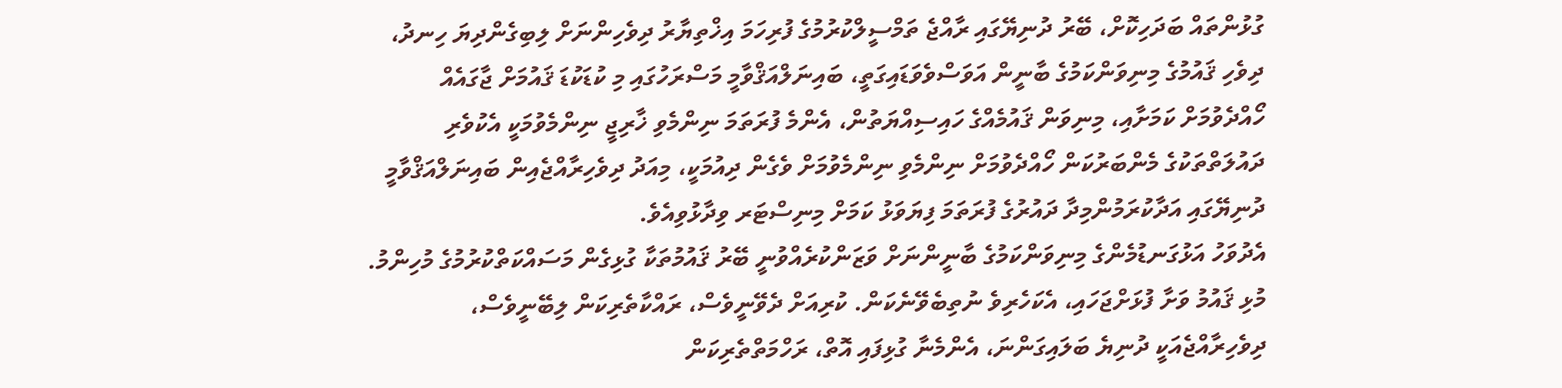ގުޅުންތައް ބަދަހިކޮށް، ބޭރު ދުނިޔޭގައި ރާއްޖެ ތަމްސީލްކުރުމުގެ ފުރިހަމަ އިޚްތިޔާރު ދިވެހިންނަށް ލިބިގެންދިޔަ ހިނދު، ދިވެހި ޤައުމުގެ މިނިވަންކަމުގެ ބާނީން އަވަސްވެވަޑައިގަތީ، ބައިނަލްއަޤްވާމީ މަސްރަހުގައި މި ކުޑަކުޑަ ޤައުމަށް ޖާގައެއް ހޯއްދެވުމަށް ކަމަށާއި، މިނިވަން ޤައުމެއްގެ ހައިސިއްޔަތުން، އެންމެ ފުރަތަމަ ނިންމެވި ޚާރިޖީ ނިންމެވުމަކީ އެކުވެރި ދައުލަތްތަކުގެ މެންބަރުކަން ހޯއްދެވުމަށް ނިންމެވި ނިންމެވުމަށް ވެގެން ދިއުމަކީ، މިއަދު ދިވެހިރާއްޖެއިން ބައިނަލްއަޤްވާމީ ދުނިޔޭގައި އަދާކުރަމުންމިދާ ދައުރުގެ ފުރަތަމަ ފިޔަވަޅު ކަމަށް މިނިސްޓަރ ވިދާޅުވިއެވެ.
އެދުވަހު އަޅުގަނޑުމެންގެ މިނިވަންކަމުގެ ބާނީންނަށް ވަޒަންކުރެއްވުނީ ބޭރު ޤައުމުތަކާ ގުޅިގެން މަސައްކަތްކުރުމުގެ މުހިންމު. މުޅި ޤައުމު ވަށާ ފުޅަށްޖަހައި، އެކަހެރިވެ ނުތިބެވޭނެކަން. ކުރިއަށް ދެވޭނީވެސް، ރައްކާތެރިކަން ލިބޭނީވެސް، ދިވެހިރާއްޖެއަކީ ދުނިޔެ ބަލައިގަންނަ، އެންމެނާ ގުޅިފައި އޮތް، ރަހްމަތްތެރިކަން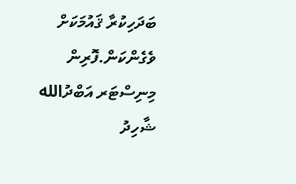ބަދަހިކުރާ ޤައުމަކަށް ވެގެންކަން.ފޮރިން މިނިސްޓަރ އަބްދުالله ޝާހިދު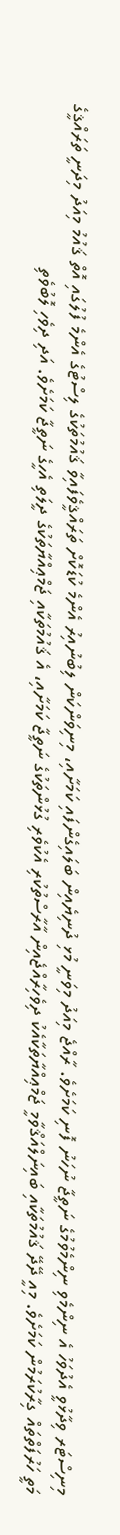މިނިސްޓަރ ވިދާޅުވީ އެދުވަހު އެ ނިންމެވި ނިންމެވުމުގެ ނަތީޖާ ނުހަނު ފޮނި ކަމަށެވެ. ރާއްޖެ މިއަދު މިވަނީ މުޅި ދުނިޔެއިން ބަލައިގެންފައި ކަމަށާއި، މިނިވަންކަން ލިބުނުއިރު އެންމެ ކުޑަކޮށް ތަރައްޤީވެފައިވާ ޤައުމުތަކުގެ ލިސްޓުގެ އެންމެ ފުލުގައި އޮތް ޤައުމު މިއަދު މިދަނީ ތަރައްޤީގެ މަތީ ހަރުފަތްތައް ގިރާކުރަމުން ކަމަށެވެ. މިއީ ދޭދޭ ޤައުމުތަކާއި ބައިނަލްއަޤްވާމީ ޖަމްޢިއްޔާތަކާއެކު ދިވެހިރާއްޖެއިން އާރާސްތުކުރި އެކުވެރި ގުޅުންތަކުގެ ނަތީޖާ ކަމަށާއި، އެ ޤައުމުތަކާއި ޖަމްޢިއްޔާތަކުގެ ދީލަތި އެހީގެ ނަތީޖާ ކަމަށެވެ. އަދި ދިވެހި ލޮބުވެތި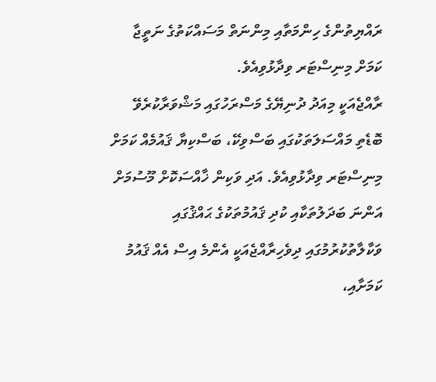ރައްޔިތުންގެ ހިންމަތާއި މިންނަތް މަސައްކަތުގެ ނަތީޖާ ކަމަށް މިނިސްޓަރ ވިދާޅުވިއެވެ.
ރާއްޖެއަކީ މިއަދު ދުނިޔޭގެ މަސްރަހުގައި މަޝްވަރާކުރެވޭ ބޮޑެތި މައްސަލަތަކުގައި ބަސްވިކޭ، ބަސްކިޔާ ޤައުމެއް ކަމަށް މިނިސްޓަރ ވިދާޅުވިއެވެ. އަދި ވަކިން ޚާއްސަކޮށް މޫސުމަށް އަންނަ ބަދަލުތަކާއި ކުދި ޤައުމުތަކުގެ ޙައްޤުގައި ވަކާލާތުކުރުމުގައި ދިވެހިރާއްޖެއަކީ އެންމެ އިސް އެއް ޤައުމު ކަމަށާއި،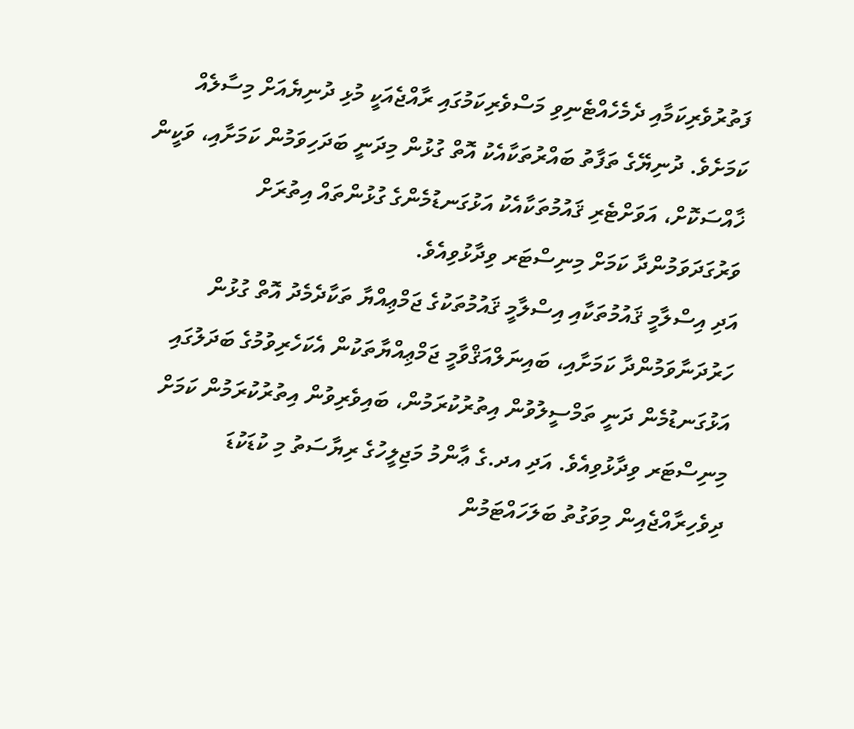ފަތުރުވެރިކަމާއި ދެމެހެއްޓެނިވި މަސްވެރިކަމުގައި ރާއްޖެއަކީ މުޅި ދުނިޔެއަށް މިސާލެއް ކަމަށެވެ. ދުނިޔޭގެ ތަފާތު ބައްރުތަކާއެކު އޮތް ގުޅުން މިދަނީ ބަދަހިވަމުން ކަމަށާއި، ވަކީން ޚާއްސަކޮށް، އަވަށްޓެރި ޤައުމުތަކާއެކު އަޅުގަނޑުމެންގެ ގުޅުންތައް އިތުރަށް ވަރުގަދަވަމުންދާ ކަމަށް މިނިސްޓަރ ވިދާޅުވިއެވެ.
އަދި އިސްލާމީ ޤައުމުތަކާއި އިސްލާމީ ޤައުމުތަކުގެ ޖަމްޢިއްޔާ ތަކާދެމެދު އޮތް ގުޅުން ހަރުދަނާވަމުންދާ ކަމަށާއި، ބައިނަލްއަޤްވާމީ ޖަމްޢިއްޔާތަކުން އެކަހެރިވުމުގެ ބަދަލުގައި އަޅުގަނޑުމެން ދަނީ ތަމްސީލުވުން އިތުރުކުރަމުން، ބައިވެރިވުން އިތުރުކުރަމުން ކަމަށް މިނިސްޓަރ ވިދާޅުވިއެވެ. އަދި އދ.ގެ ޢާންމު މަޖިލީހުގެ ރިޔާސަތު މި ކުޑަކުޑަ ދިވެހިރާއްޖެއިން މިވަގުތު ބަލަހައްޓަމުން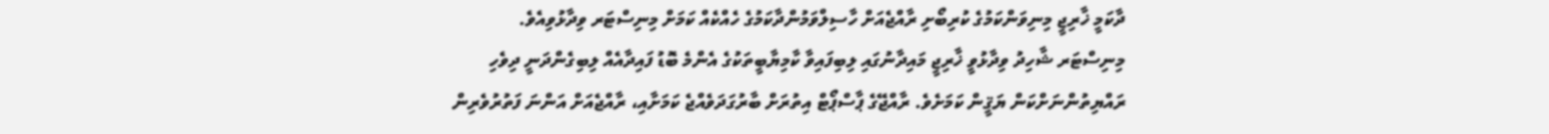ދާކަމީ ޚާރިޖީ މިނިވަންކަމުގެ ކުރިބޯށި ރާއްޖެއަށް ހާސިލްވަމުންދާކަމުގެ ހެއްކެއް ކަމަށް މިނިސްޓަރ ވިދާޅުވިއެވެ.
މިނިސްޓަރ ޝާހިދު ވިދާޅުވީ ޚާރިޖީ މައިދާނުގައި ލިބިފައިވާ ކާމިޔާބީތަކުގެ އެންމެ ބޮޑު ފައިދާއެއް ލިބިގެންދަނީ ދިވެހި ރައްޔިތުންނަށްކަން ޔަޤީން ކަމަށެވެ. ރާއްޖޭގެ ޕާސްޕޯޓް އިތުރަށް ބާރުގަދަވެއްޖެ ކަމަށާއި، ރާއްޖެއަށް އަންނަ ފަތުރުވެރިން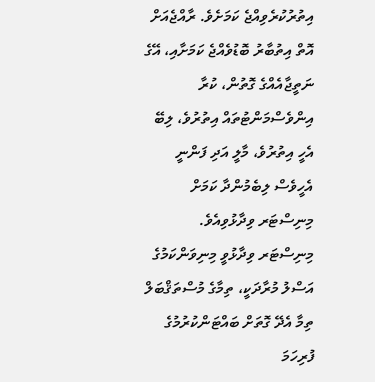އިތުރުކުރެވިއްޖެ ކަމަށެވެ. ރާއްޖެއަށް އޮތް އިތުބާރު ބޮޑުވެއްޖެ ކަމަށާއި، އޭގެ ނަތީޖާއެއްގެ ގޮތުން، ކުރާ އިންވެސްމަންޓުތައް އިތުރުވެ، ލިބޭ އެހީ އިތުރުވެ، މާލީ އަދި ފަންނީ އެހީވެސް ލިބެމުންދާ ކަމަށް މިނިސްޓަރ ވިދާޅުވިއެވެ.
މިނިސްޓަރ ވިދާޅުވީ މިނިވަންކަމުގެ އަސްލު މުރާދަކީ، ތިމާގެ މުސްތަޤްބަލް ތިމާ އެދޭ ގޮތަށް ބައްޓަންކުރުމުގެ ފުރިހަމަ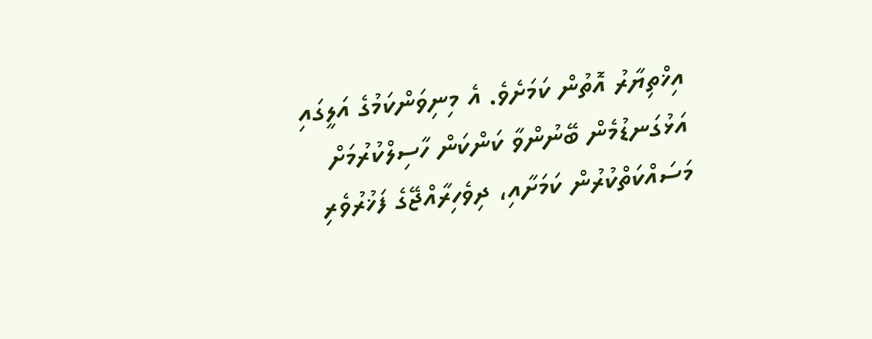އިޚްތިޔާރު އޮތުން ކަމަށެވެ. އެ މިނިވަންކަމުގެ އަލީގައި އަޅުގަނޑުމެން ބޭނުންވާ ކަންކަން ހާސިލްކުރުމަށް މަސައްކަތްކުރުން ކަމަށާއި، ދިވެހިރާއްޖޭގެ ފަޚުރުވެރި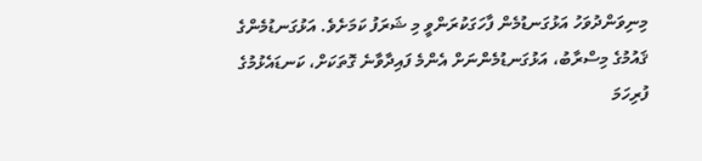މިނިވަންދުވަހު އަޅުގަނޑުމެން ފާހަގަކުރަންވީ މި ޝަރަފު ކަމަށެވެ. އަޅުގަނޑުމެންގެ ޤައުމުގެ މިސްރާބު، އަޅުގަނޑުމެންނަށް އެންމެ ފައިދާވާނެ ގޮތަކަށް، ކަނޑައެޅުމުގެ ފުރިހަމަ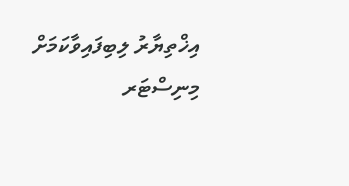އިޚްތިޔާރު ލިބިފައިވާކަމަށް މިނިސްޓަރ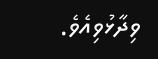ވިދާޅުވިއެވެ.